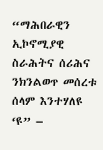“ማሕበራዊን ኢኮኖሚያዊ ስራሕትና ሰሪሕና ንክንልወጥ መሰረቱ ሰላም እንተሃለዩ ‘ዩ” –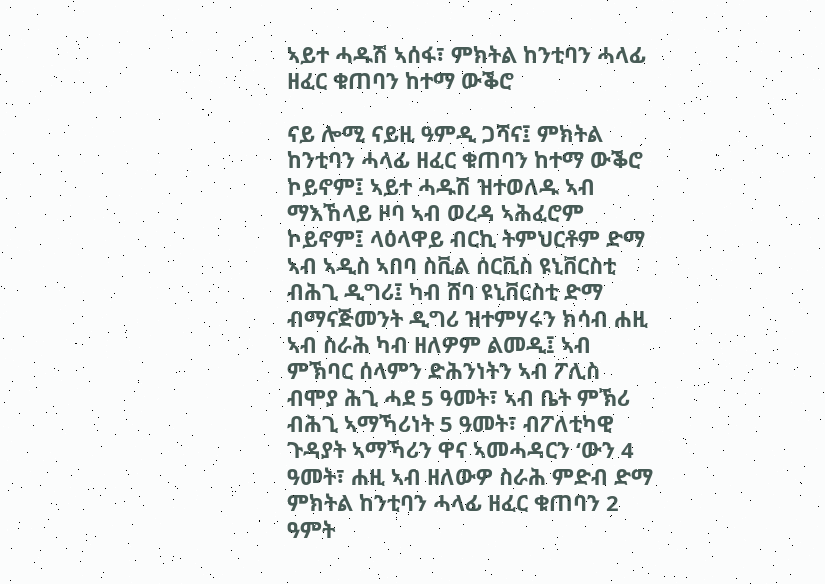ኣይተ ሓዱሽ ኣሰፋ፣ ምክትል ከንቲባን ሓላፊ ዘፈር ቁጠባን ከተማ ውቕሮ

ናይ ሎሚ ናይዚ ዓምዲ ጋሻና፤ ምክትል ከንቲባን ሓላፊ ዘፈር ቁጠባን ከተማ ውቕሮ ኮይኖም፤ ኣይተ ሓዱሽ ዝተወለዱ ኣብ ማእኸላይ ዞባ ኣብ ወረዳ ኣሕፈሮም ኮይኖም፤ ላዕላዋይ ብርኪ ትምህርቶም ድማ ኣብ ኣዲስ ኣበባ ስቪል ሰርቪስ ዩኒቨርስቲ ብሕጊ ዲግሪ፤ ካብ ሸባ ዩኒቨርስቲ ድማ ብማናጅመንት ዲግሪ ዝተምሃሩን ክሳብ ሐዚ ኣብ ስራሕ ካብ ዘለዎም ልመዲ፤ ኣብ ምኽባር ሰላምን ድሕንነትን ኣብ ፖሊስ ብሞያ ሕጊ ሓደ 5 ዓመት፣ ኣብ ቤት ምኽሪ ብሕጊ ኣማኻሪነት 5 ዓመት፣ ብፖለቲካዊ ጉዳያት ኣማኻሪን ዋና ኣመሓዳርን ‘ውን 4 ዓመት፣ ሐዚ ኣብ ዘለውዎ ስራሕ ምድብ ድማ ምክትል ከንቲባን ሓላፊ ዘፈር ቁጠባን 2 ዓምት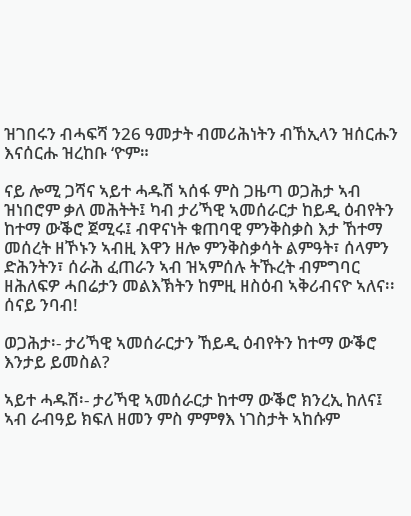ዝገበሩን ብሓፍሻ ን26 ዓመታት ብመሪሕነትን ብኸኢላን ዝሰርሑን እናሰርሑ ዝረከቡ ‘ዮም።

ናይ ሎሚ ጋሻና ኣይተ ሓዱሽ ኣሰፋ ምስ ጋዜጣ ወጋሕታ ኣብ ዝነበሮም ቃለ መሕትት፤ ካብ ታሪኻዊ ኣመሰራርታ ከይዲ ዕብየትን ከተማ ውቕሮ ጀሚሩ፤ ብዋናነት ቁጠባዊ ምንቅስቃስ እታ ኸተማ መሰረት ዘኾኑን ኣብዚ እዋን ዘሎ ምንቅስቃሳት ልምዓት፣ ሰላምን ድሕንትን፣ ሰራሕ ፈጠራን ኣብ ዝኣምሰሉ ትኹረት ብምግባር ዘሕለፍዎ ሓበሬታን መልእኽትን ከምዚ ዘስዕብ ኣቅሪብናዮ ኣለና፡፡ ሰናይ ንባብ!

ወጋሕታ፡- ታሪኻዊ ኣመሰራርታን ኸይዲ ዕብየትን ከተማ ውቕሮ እንታይ ይመስል?

ኣይተ ሓዱሽ፡- ታሪኻዊ ኣመሰራርታ ከተማ ውቕሮ ክንረኢ ከለና፤ ኣብ ራብዓይ ክፍለ ዘመን ምስ ምምፃእ ነገስታት ኣከሱም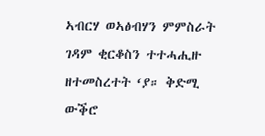ኣብርሃ ወኣፅብሃን ምምስራት ገዳም ቂርቆስን ተተሓሒዙ ዘተመስረተት ‘ያ። ቅድሚ ውቕሮ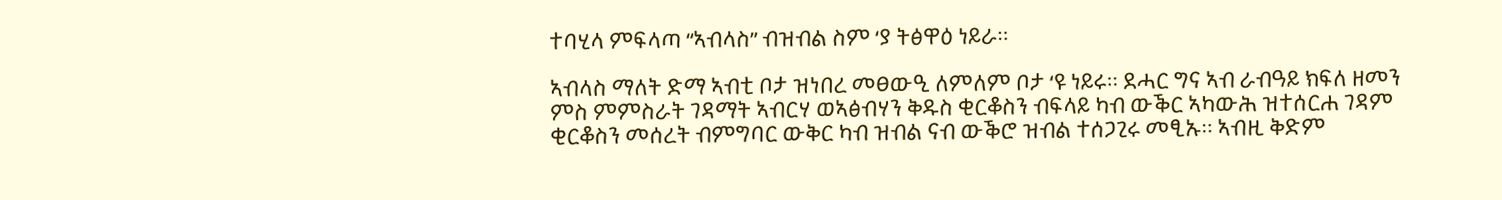ተባሂላ ምፍላጣ “ኣብላስ” ብዝብል ስም ‘ያ ትፅዋዕ ነይራ።

ኣብላስ ማለት ድማ ኣብቲ ቦታ ዝነበረ መፀውዒ ለምለም ቦታ ‘ዩ ነይሩ። ደሓር ግና ኣብ ራብዓይ ክፍለ ዘመን ምስ ምምስራት ገዳማት ኣብርሃ ወኣፅብሃን ቅዱስ ቂርቆስን ብፍላይ ካብ ውቕር ኣካውሕ ዝተሰርሐ ገዳም ቂርቆስን መሰረት ብምግባር ውቅር ካብ ዝብል ናብ ውቕሮ ዝብል ተሰጋጊሩ መፂኡ። ኣብዚ ቅድም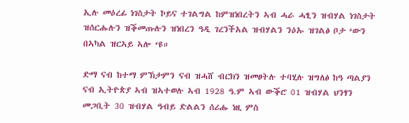ኢሉ መዕረፊ ነገስታት ኮይና ተገልግል ከምዝነበረትን ኣብ ሓራ ሓፂን ዝብሃል ነገስታት ዝሰርሑሉን ዝቕመጡሉን ዝነበረን ዓዲ ገረንችአል ዝብሃልን ንዕኡ ዝገልፅ ቦታ ‘ውን በኣካል ዝርኣይ ኣሎ ‘ዩ።

ድማ ናብ ከተማ ምኽታምን ናብ ዝሓሸ ብርክን ዝመፀትሉ ተባሂሉ ዝግለፅ ከዓ ጣልያን ናብ ኢትዮጵያ ኣብ ዝኣተወሉ ኣብ 1928 ዓ.ም ኣብ ውቕሮ 01 ዝብሃል ህንፃን መጋቢት 30 ዝብሃል ዓብይ ድልልን ሰሪሑ ነዚ ምስ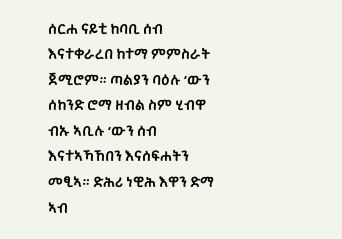ሰርሐ ናይቲ ከባቢ ሰብ እናተቀራረበ ከተማ ምምስራት ጀሚሮም። ጣልያን ባዕሉ ‘ውን ሰከንድ ሮማ ዘብል ስም ሂብዋ ብኡ ኣቢሉ ‘ውን ሰብ እናተኣኻኸበን እናሰፍሐትን መፂኣ። ድሕሪ ነዊሕ እዋን ድማ ኣብ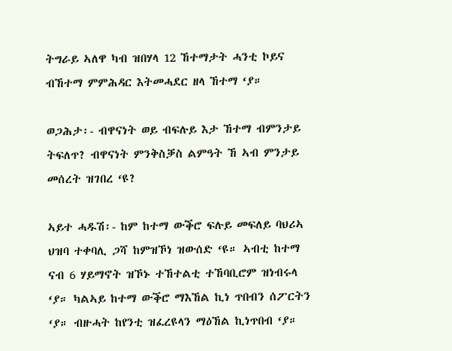ትግራይ ኣለዋ ካብ ዝበሃላ 12 ኸተማታት ሓንቲ ኮይና ብኸተማ ምምሕዳር እትመሓደር ዘላ ኸተማ ‘ያ።

ወጋሕታ፡- ብዋናነት ወይ ብፍሉይ እታ ኸተማ ብምንታይ ትፍለጥ? ብዋናነት ምንቅስቓስ ልምዓት ኸ ኣብ ምንታይ መሰረት ዝገበረ ‘ዩ?

ኣይተ ሓዱሽ፡- ከም ከተማ ውቕሮ ፍሉይ መፍለይ ባህሪኣ ህዝባ ተቀባሊ ጋሻ ከምዝኾነ ዝውሰድ ‘ዩ። ኣብቲ ከተማ ናብ 6 ሃይማኖት ዝኾኑ ተኸተልቲ ተኸባቢሮም ዝነብሩላ ‘ያ። ካልኣይ ከተማ ውቕሮ ማእኸል ኪነ ጥበብን ሰፖርትን ‘ያ። ብዙሓት ከየንቲ ዝፈረዩላን ማዕኸል ኪነጥበብ ‘ያ።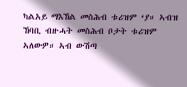ካልአይ ማእኸል መስሕብ ቱሪዝም ‘ያ። ኣብዝ ኸባቢ ብዙሓት መስሕብ ቦታት ቱሪዝም ኣለውዎ። ኣብ ውሽጣ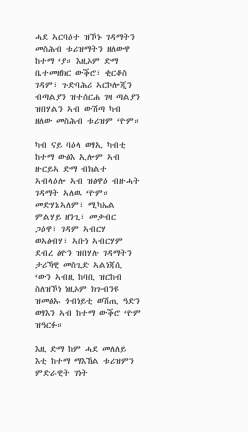ሓደ ኣርባዕተ ዝኾኑ ገዳማትን መስሕብ ቱሪዝማትን ዘለውዋ ከተማ ‘ያ። እዚኦም ድማ ቤተመዘክር ውቕሮ፣ ቂርቆስ ገዳም፣ ጉድባሕሪ ኣርኮሎጂን ብጣልያን ዝተሰርሐ ገዛ ጣልያን ዝበሃልን ኣብ ውሽጣ ካብ ዘለው መስሕብ ቱሪዝም ‘ዮም።

ካብ ናይ ባዕላ ወፃኢ ካብቲ ከተማ ውፅእ ኢሎም ኣብ ዙርይኣ ድማ ብክልተ ኣብላዕሎ ኣብ ዝፅዋዕ ብዙሓት ገዳማት ኣለዉ ‘ዮም። መድሃኔኣለም፣ ሚካኤል ምልሃይ ዘንጊ፣ መቃብር ጋዕዋ፣ ገዳም ኣብርሃ ወኣፅብሃ፣ ኣቡነ ኣብርሃም ደብረ ፅዮን ዝበሃሉ ገዳማትን ታሪኻዊ መስጊድ ኣልነጃሲ ‘ውን ኣብዚ ከባቢ ዝርከብ ስለዝኾነ ነዚኦም ክጉብንዩ ዝመፅኡ ጎብነይቲ ወሽጢ ዓድን ወፃእን ኣብ ከተማ ውቕሮ ‘ዮም ዝዓርፉ።

እዚ ድማ ከም ሓደ መለለይ እቲ ከተማ ማእኸል ቱሪዝምን ምድራዊት ገነት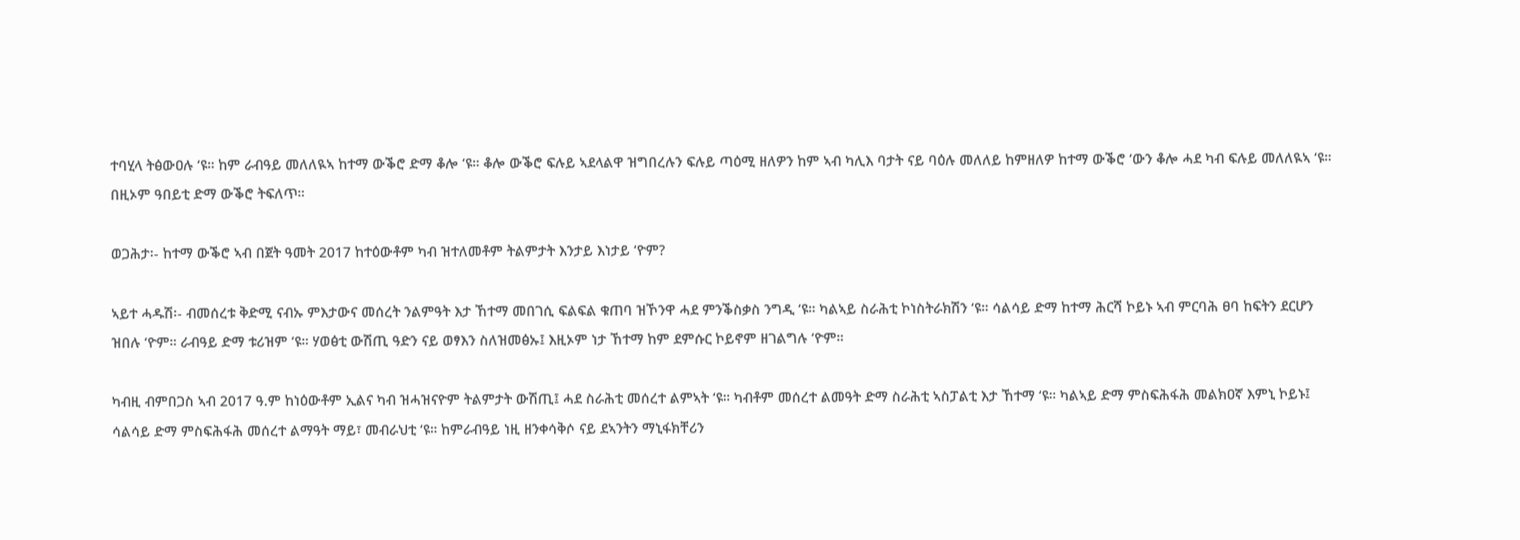ተባሂላ ትፅውዐሉ ‘ዩ። ከም ራብዓይ መለለዪኣ ከተማ ውቕሮ ድማ ቆሎ ‘ዩ። ቆሎ ውቕሮ ፍሉይ ኣደላልዋ ዝግበረሉን ፍሉይ ጣዕሚ ዘለዎን ከም ኣብ ካሊእ ባታት ናይ ባዕሉ መለለይ ከምዘለዎ ከተማ ውቕሮ ‘ውን ቆሎ ሓደ ካብ ፍሉይ መለለዪኣ ‘ዩ። በዚኦም ዓበይቲ ድማ ውቕሮ ትፍለጥ።

ወጋሕታ፡- ከተማ ውቕሮ ኣብ በጀት ዓመት 2017 ከተዕውቶም ካብ ዝተለመቶም ትልምታት እንታይ እነታይ ‘ዮም?

ኣይተ ሓዱሽ፡- ብመሰረቱ ቅድሚ ናብኡ ምእታውና መሰረት ንልምዓት እታ ኸተማ መበገሲ ፍልፍል ቁጠባ ዝኾንዋ ሓደ ምንቕስቃስ ንግዲ ‘ዩ። ካልኣይ ስራሕቲ ኮነስትራክሽን ‘ዩ። ሳልሳይ ድማ ከተማ ሕርሻ ኮይኑ ኣብ ምርባሕ ፀባ ከፍትን ደርሆን ዝበሉ ‘ዮም። ራብዓይ ድማ ቱሪዝም ‘ዩ። ሃወፅቲ ውሽጢ ዓድን ናይ ወፃእን ስለዝመፅኡ፤ እዚኦም ነታ ኸተማ ከም ደምሱር ኮይኖም ዘገልግሉ ‘ዮም።

ካብዚ ብምበጋስ ኣብ 2017 ዓ.ም ከነዕውቶም ኢልና ካብ ዝሓዝናዮም ትልምታት ውሽጢ፤ ሓደ ስራሕቲ መሰረተ ልምኣት ‘ዩ። ካብቶም መሰረተ ልመዓት ድማ ስራሕቲ ኣስፓልቲ እታ ኸተማ ‘ዩ። ካልኣይ ድማ ምስፍሕፋሕ መልክዐኛ እምኒ ኮይኑ፤ ሳልሳይ ድማ ምስፍሕፋሕ መሰረተ ልማዓት ማይ፣ መብራህቲ ‘ዩ። ከምራብዓይ ነዚ ዘንቀሳቅሶ ናይ ደኣንትን ማኒፋክቸሪን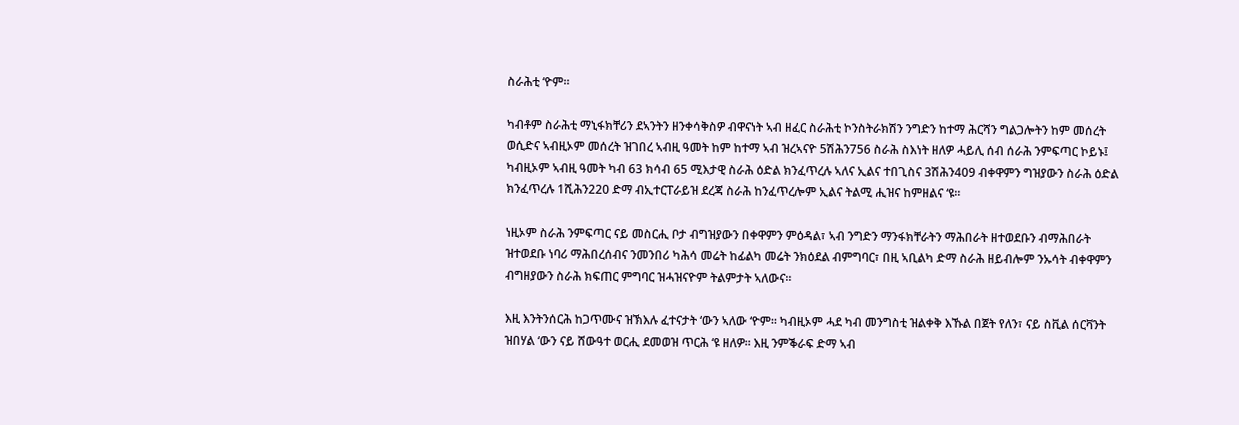ስራሕቲ ‘ዮም።

ካብቶም ስራሕቲ ማኒፋክቸሪን ደኣንትን ዘንቀሳቅስዎ ብዋናነት ኣብ ዘፈር ስራሕቲ ኮንስትራክሽን ንግድን ከተማ ሕርሻን ግልጋሎትን ከም መሰረት ወሲድና ኣብዚኦም መሰረት ዝገበረ ኣብዚ ዓመት ከም ከተማ ኣብ ዝረኣናዮ 5ሽሕን756 ስራሕ ስእነት ዘለዎ ሓይሊ ሰብ ሰራሕ ንምፍጣር ኮይኑ፤ ካብዚኦም ኣብዚ ዓመት ካብ 63 ክሳብ 65 ሚእታዊ ስራሕ ዕድል ክንፈጥረሉ ኣለና ኢልና ተበጊስና 3ሽሕን409 ብቀዋምን ግዝያውን ስራሕ ዕድል ክንፈጥረሉ 1ሺሕን220 ድማ ብኢተርፐራይዝ ደረጃ ስራሕ ከንፈጥረሎም ኢልና ትልሚ ሒዝና ከምዘልና ‘ዩ።

ነዚኦም ስራሕ ንምፍጣር ናይ መስርሒ ቦታ ብግዝያውን በቀዋምን ምዕዳል፣ ኣብ ንግድን ማንፋክቸራትን ማሕበራት ዘተወደቡን ብማሕበራት ዝተወደቡ ነባሪ ማሕበረሰብና ንመንበሪ ካሕሳ መሬት ከፊልካ መሬት ንክዕደል ብምግባር፣ በዚ ኣቢልካ ድማ ስራሕ ዘይብሎም ንኡሳት ብቀዋምን ብግዘያውን ስራሕ ክፍጠር ምግባር ዝሓዝናዮም ትልምታት ኣለውና።

እዚ እንትንሰርሕ ከጋጥሙና ዝኽእሉ ፈተናታት ‘ውን ኣለው ‘ዮም። ካብዚኦም ሓደ ካብ መንግስቲ ዝልቀቅ እኹል በጀት የለን፣ ናይ ስቪል ሰርቫንት ዝበሃል ‘ውን ናይ ሸውዓተ ወርሒ ደመወዝ ጥርሕ ‘ዩ ዘለዎ። እዚ ንምቕራፍ ድማ ኣብ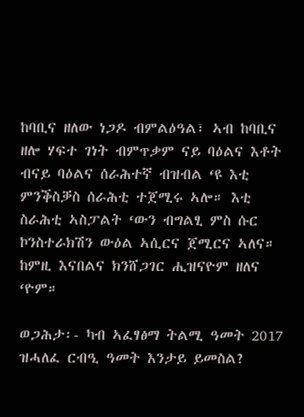ከባቢና ዘለው ነጋዶ ብምልዕዓል፣ ኣብ ከባቢና ዘሎ ሃፍተ ገነት ብምጥቃም ናይ ባዕልና እቶት ብናይ ባዕልና ሰራሕተኛ ብዝብል ‘ዩ እቲ ምንቕስቓስ ሰራሕቲ ተጀሚሩ ኣሎ። እቲ ስራሕቲ ኣስፓልት ‘ውን ብግልፂ ምስ ሱር ኮንስተራክሽን ውዕል ኣሲርና ጀሚርና ኣለና። ከምዚ እናበልና ክንሸጋገር ሒዝናዮም ዘለና ‘ዮም።

ወጋሕታ፡- ካብ ኣፈፃፅማ ትልሚ ዓመት 2017 ዝሓለፈ ርብዒ ዓመት እንታይ ይመስል?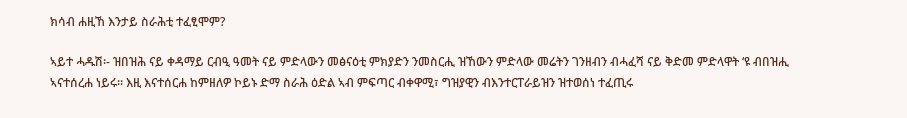ክሳብ ሐዚኸ እንታይ ስራሕቲ ተፈፂሞም?

ኣይተ ሓዱሽ፡- ዝበዝሕ ናይ ቀዳማይ ርብዒ ዓመት ናይ ምድላውን መፅናዕቲ ምክያድን ንመስርሒ ዝኸውን ምድላው መሬትን ገንዘብን ብሓፈሻ ናይ ቅድመ ምድላዋት ‘ዩ ብበዝሒ ኣናተሰረሐ ነይሩ። እዚ እናተሰርሐ ከምዘለዎ ኮይኑ ድማ ስራሕ ዕድል ኣብ ምፍጣር ብቀዋሚ፣ ግዝያዊን ብእንተርፐራይዝን ዝተወሰነ ተፈጢሩ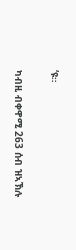‘ዩ።

ካብዚ ብቀዋሚ 263 ሰብ ዝኣኽሉ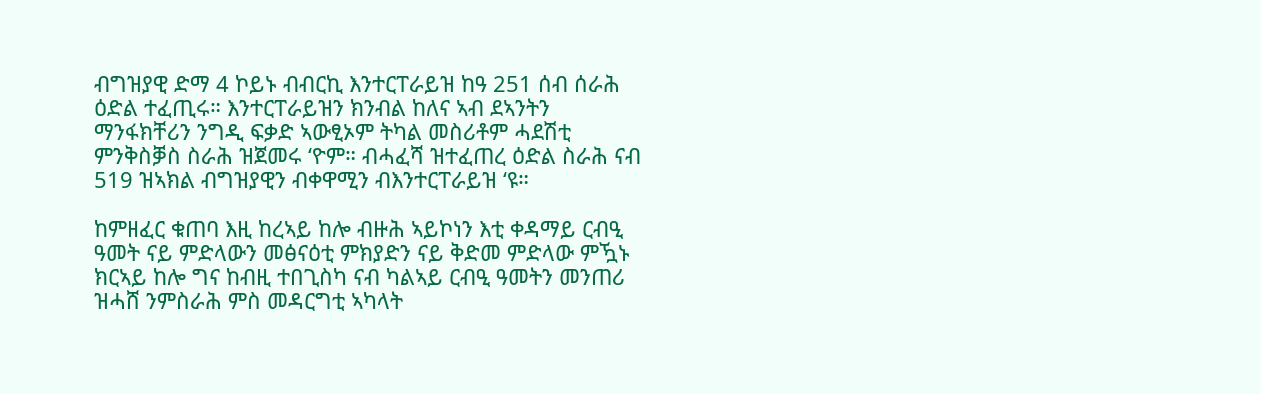ብግዝያዊ ድማ 4 ኮይኑ ብብርኪ እንተርፐራይዝ ከዓ 251 ሰብ ሰራሕ ዕድል ተፈጢሩ። እንተርፐራይዝን ክንብል ከለና ኣብ ደኣንትን ማንፋክቸሪን ንግዲ ፍቃድ ኣውፂኦም ትካል መስሪቶም ሓደሽቲ ምንቅስቓስ ስራሕ ዝጀመሩ ‘ዮም። ብሓፈሻ ዝተፈጠረ ዕድል ስራሕ ናብ 519 ዝኣክል ብግዝያዊን ብቀዋሚን ብእንተርፐራይዝ ‘ዩ።

ከምዘፈር ቁጠባ እዚ ከረኣይ ከሎ ብዙሕ ኣይኮነን እቲ ቀዳማይ ርብዒ ዓመት ናይ ምድላውን መፅናዕቲ ምክያድን ናይ ቅድመ ምድላው ምዃኑ ክርኣይ ከሎ ግና ከብዚ ተበጊስካ ናብ ካልኣይ ርብዒ ዓመትን መንጠሪ ዝሓሸ ንምስራሕ ምስ መዳርግቲ ኣካላት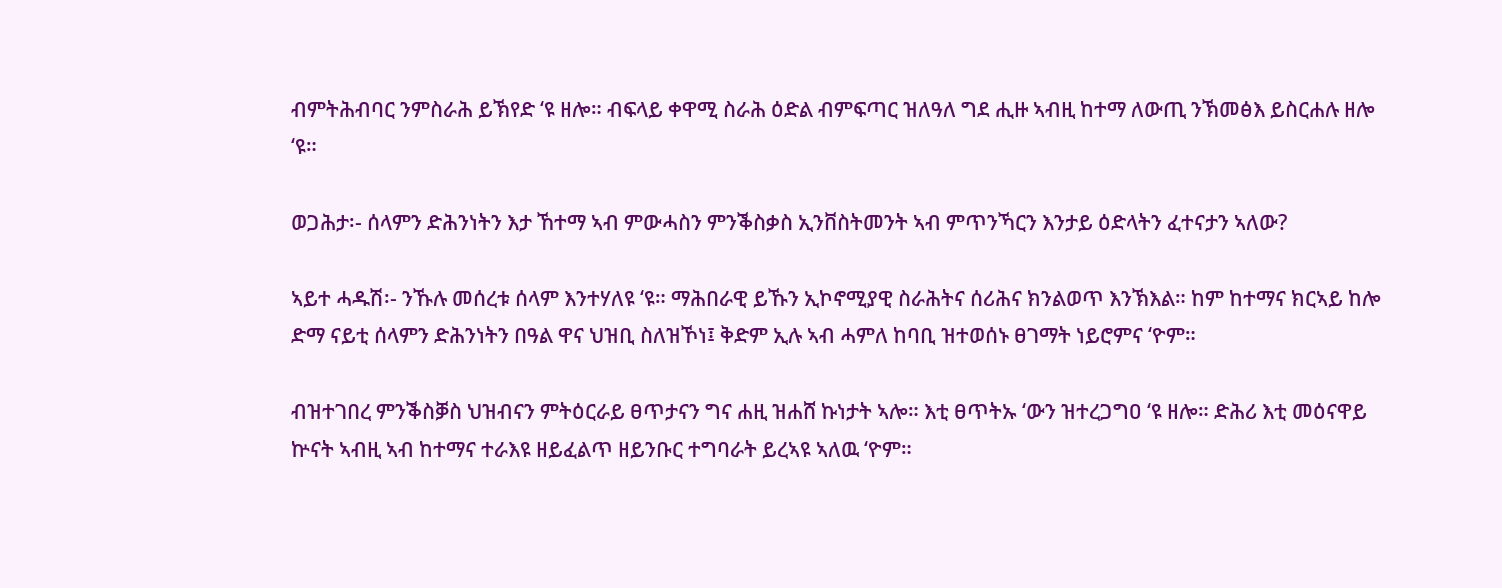ብምትሕብባር ንምስራሕ ይኽየድ ‘ዩ ዘሎ። ብፍላይ ቀዋሚ ስራሕ ዕድል ብምፍጣር ዝለዓለ ግደ ሒዙ ኣብዚ ከተማ ለውጢ ንኽመፅእ ይስርሐሉ ዘሎ ‘ዩ።

ወጋሕታ፡- ሰላምን ድሕንነትን እታ ኸተማ ኣብ ምውሓስን ምንቕስቃስ ኢንቨስትመንት ኣብ ምጥንኻርን እንታይ ዕድላትን ፈተናታን ኣለው?

ኣይተ ሓዱሽ፡- ንኹሉ መሰረቱ ሰላም እንተሃለዩ ‘ዩ። ማሕበራዊ ይኹን ኢኮኖሚያዊ ስራሕትና ሰሪሕና ክንልወጥ እንኽእል። ከም ከተማና ክርኣይ ከሎ ድማ ናይቲ ሰላምን ድሕንነትን በዓል ዋና ህዝቢ ስለዝኾነ፤ ቅድም ኢሉ ኣብ ሓምለ ከባቢ ዝተወሰኑ ፀገማት ነይሮምና ‘ዮም።

ብዝተገበረ ምንቕስቓስ ህዝብናን ምትዕርራይ ፀጥታናን ግና ሐዚ ዝሐሸ ኩነታት ኣሎ። እቲ ፀጥትኡ ‘ውን ዝተረጋግዐ ‘ዩ ዘሎ። ድሕሪ እቲ መዕናዋይ ኵናት ኣብዚ ኣብ ከተማና ተራእዩ ዘይፈልጥ ዘይንቡር ተግባራት ይረኣዩ ኣለዉ ‘ዮም።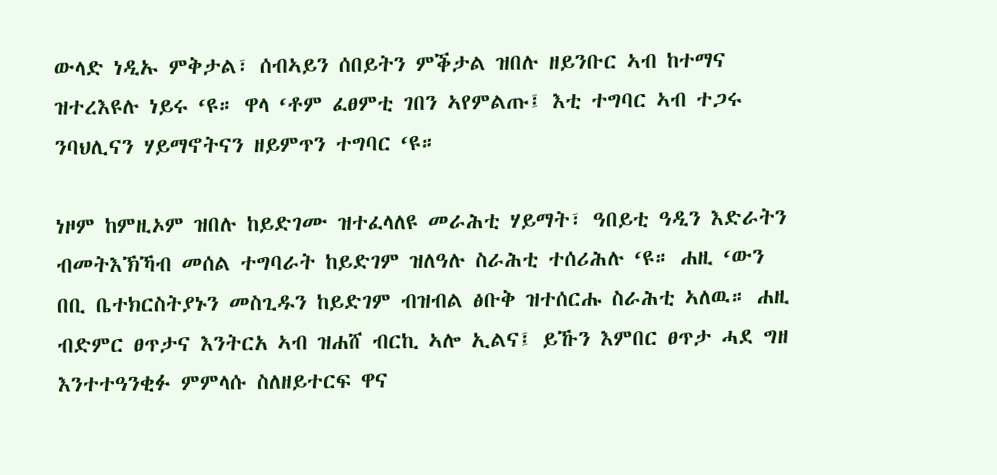ውላድ ነዲኡ ምቅታል፣ ሰብኣይን ሰበይትን ምቕታል ዝበሉ ዘይንቡር ኣብ ከተማና ዝተረእዩሉ ነይሩ ‘ዩ። ዋላ ‘ቶም ፈፀምቲ ገበን ኣየምልጡ፤ እቲ ተግባር ኣብ ተጋሩ ንባህሊናን ሃይማኖትናን ዘይምጥን ተግባር ‘ዩ።

ነዞም ከምዚኦም ዝበሉ ከይድገሙ ዝተፈላለዩ መራሕቲ ሃይማት፣ ዓበይቲ ዓዲን እድራትን ብመትእኽኻብ መሰል ተግባራት ከይድገም ዝለዓሉ ስራሕቲ ተሰሪሕሉ ‘ዩ። ሐዚ ‘ውን በቢ ቤተክርስትያኑን መስጊዱን ከይድገም ብዝብል ፅቡቅ ዝተሰርሑ ስራሕቲ ኣለዉ። ሐዚ ብድምር ፀጥታና እንትርአ ኣብ ዝሐሸ ብርኪ ኣሎ ኢልና፤ ይኹን እምበር ፀጥታ ሓደ ግዘ እንተተዓንቂፉ ምምላሱ ስለዘይተርፍ ዋና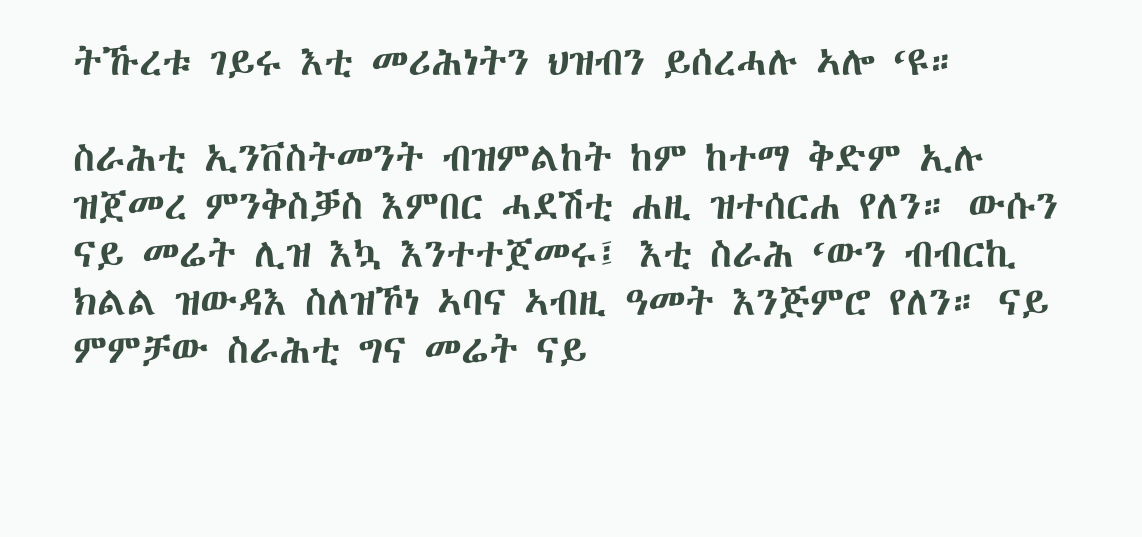ትኹረቱ ገይሩ እቲ መሪሕነትን ህዝብን ይሰረሓሉ ኣሎ ‘ዩ።

ስራሕቲ ኢንቨስትመንት ብዝምልከት ከም ከተማ ቅድም ኢሉ ዝጀመረ ምንቅስቓስ እምበር ሓደሽቲ ሐዚ ዝተሰርሐ የለን። ውሱን ናይ መሬት ሊዝ እኳ እንተተጀመሩ፤ እቲ ስራሕ ‘ውን ብብርኪ ክልል ዝውዳእ ስለዝኾነ ኣባና ኣብዚ ዓመት እንጅምሮ የለን። ናይ ምምቻው ስራሕቲ ግና መሬት ናይ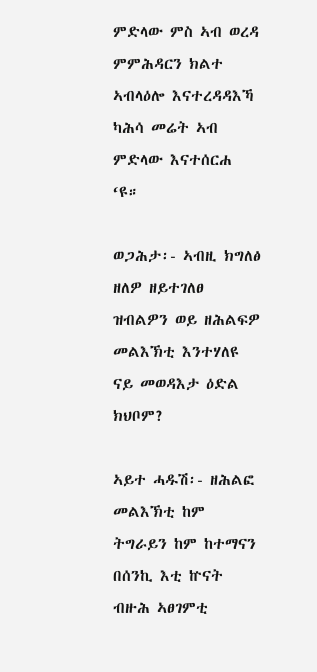ምድላው ምስ ኣብ ወረዳ ምምሕዳርን ክልተ ኣብላዕሎ እናተረዳዳእኻ ካሕሳ መሬት ኣብ ምድላው እናተሰርሐ ‘ዩ።

ወጋሕታ፡- ኣብዚ ክግለፅ ዘለዎ ዘይተገለፀ ዝብልዎን ወይ ዘሕልፍዎ መልእኽቲ እንተሃለዩ ናይ መወዳእታ ዕድል ክህቦም?

ኣይተ ሓዱሽ፡- ዘሕልፎ መልእኽቲ ከም ትግራይን ከም ከተማናን በሰንኪ እቲ ኵናት ብዙሕ ኣፀገምቲ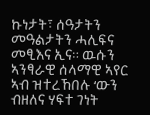ኩነታት፣ ሰዓታትን መዓልታትን ሓሊፍና መፂእና ኢና። ዉሱን ኣንፃራዊ ሰላማዊ ኣየር ኣብ ዝተረኸበሉ ‘ውን ብዘለና ሃፍተ ገነት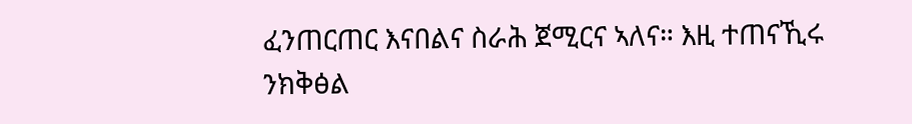ፈንጠርጠር እናበልና ስራሕ ጀሚርና ኣለና። እዚ ተጠናኺሩ ንክቅፅል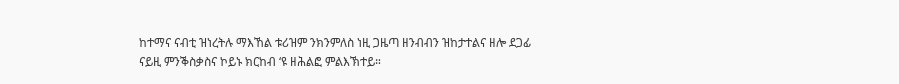ከተማና ናብቲ ዝነረትሉ ማእኸል ቱሪዝም ንክንምለስ ነዚ ጋዜጣ ዘንብብን ዝከታተልና ዘሎ ደጋፊ ናይዚ ምንቕስቃስና ኮይኑ ክርከብ ‘ዩ ዘሕልፎ ምልእኽተይ።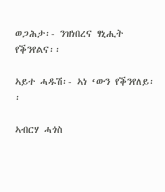ወጋሕታ፡- ንዝነበረና ፃኒሒት የቕንየልና፡፡

ኣይተ ሓዱሽ፡- ኣነ ‘ውን የቕንየለይ፡፡

ኣብርሃ ሓጎስ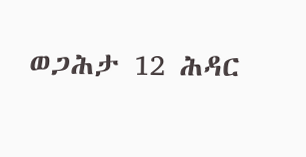ወጋሕታ 12 ሕዳር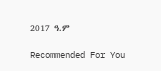2017 ዓ.ም

Recommended For You